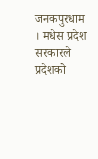जनकपुरधाम । मधेस प्रदेश सरकारले प्रदेशको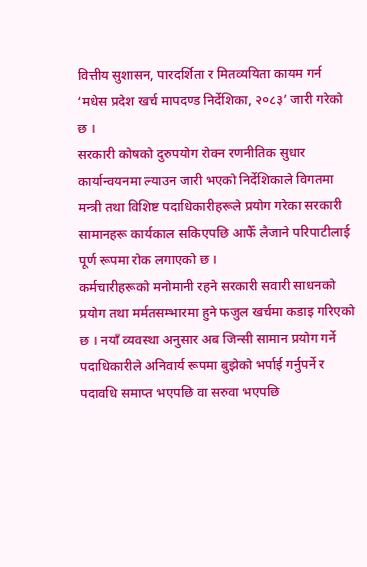वित्तीय सुशासन, पारदर्शिता र मितव्ययिता कायम गर्न ‘मधेस प्रदेश खर्च मापदण्ड निर्देशिका, २०८३’ जारी गरेको छ ।
सरकारी कोषको दुरुपयोग रोक्न रणनीतिक सुधार कार्यान्वयनमा ल्याउन जारी भएको निर्देशिकाले विगतमा मन्त्री तथा विशिष्ट पदाधिकारीहरूले प्रयोग गरेका सरकारी सामानहरू कार्यकाल सकिएपछि आफैँ लैजाने परिपाटीलाई पूर्ण रूपमा रोक लगाएको छ ।
कर्मचारीहरूको मनोमानी रहने सरकारी सवारी साधनको प्रयोग तथा मर्मतसम्भारमा हुने फजुल खर्चमा कडाइ गरिएको छ । नयाँ व्यवस्था अनुसार अब जिन्सी सामान प्रयोग गर्ने पदाधिकारीले अनिवार्य रूपमा बुझेको भर्पाई गर्नुपर्ने र पदावधि समाप्त भएपछि वा सरुवा भएपछि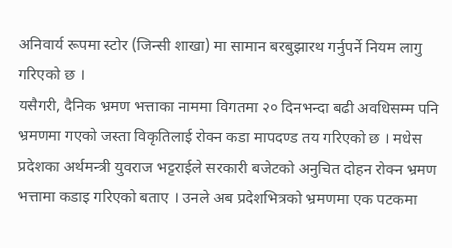अनिवार्य रूपमा स्टोर (जिन्सी शाखा) मा सामान बरबुझारथ गर्नुपर्ने नियम लागु गरिएको छ ।
यसैगरी, दैनिक भ्रमण भत्ताका नाममा विगतमा २० दिनभन्दा बढी अवधिसम्म पनि भ्रमणमा गएको जस्ता विकृतिलाई रोक्न कडा मापदण्ड तय गरिएको छ । मधेस प्रदेशका अर्थमन्त्री युवराज भट्टराईले सरकारी बजेटको अनुचित दोहन रोक्न भ्रमण भत्तामा कडाइ गरिएको बताए । उनले अब प्रदेशभित्रको भ्रमणमा एक पटकमा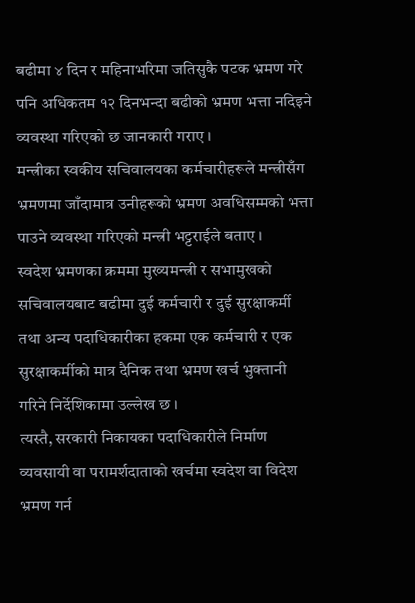बढीमा ४ दिन र महिनाभरिमा जतिसुकै पटक भ्रमण गरे पनि अधिकतम १२ दिनभन्दा बढीको भ्रमण भत्ता नदिइने व्यवस्था गरिएको छ जानकारी गराए ।
मन्त्रीका स्वकीय सचिवालयका कर्मचारीहरूले मन्त्रीसँग भ्रमणमा जाँदामात्र उनीहरूको भ्रमण अवधिसम्मको भत्ता पाउने व्यवस्था गरिएको मन्त्री भट्टराईले बताए ।
स्वदेश भ्रमणका क्रममा मुख्यमन्त्री र सभामुखको सचिवालयबाट बढीमा दुई कर्मचारी र दुई सुरक्षाकर्मी तथा अन्य पदाधिकारीका हकमा एक कर्मचारी र एक सुरक्षाकर्मीको मात्र दैनिक तथा भ्रमण खर्च भुक्तानी गरिने निर्देशिकामा उल्लेख छ ।
त्यस्तै, सरकारी निकायका पदाधिकारीले निर्माण व्यवसायी वा परामर्शदाताको खर्चमा स्वदेश वा विदेश भ्रमण गर्न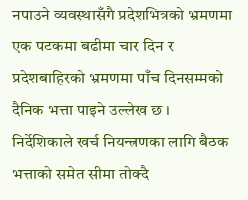नपाउने व्यवस्थासँगै प्रदेशभित्रको भ्रमणमा एक पटकमा बढीमा चार दिन र प्रदेशबाहिरको भ्रमणमा पाँच दिनसम्मको दैनिक भत्ता पाइने उल्लेख छ ।
निर्देशिकाले खर्च नियन्त्रणका लागि बैठक भत्ताको समेत सीमा तोक्दै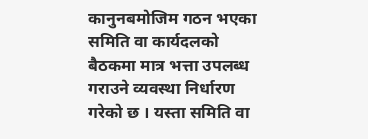कानुनबमोजिम गठन भएका समिति वा कार्यदलको बैठकमा मात्र भत्ता उपलब्ध गराउने व्यवस्था निर्धारण गरेको छ । यस्ता समिति वा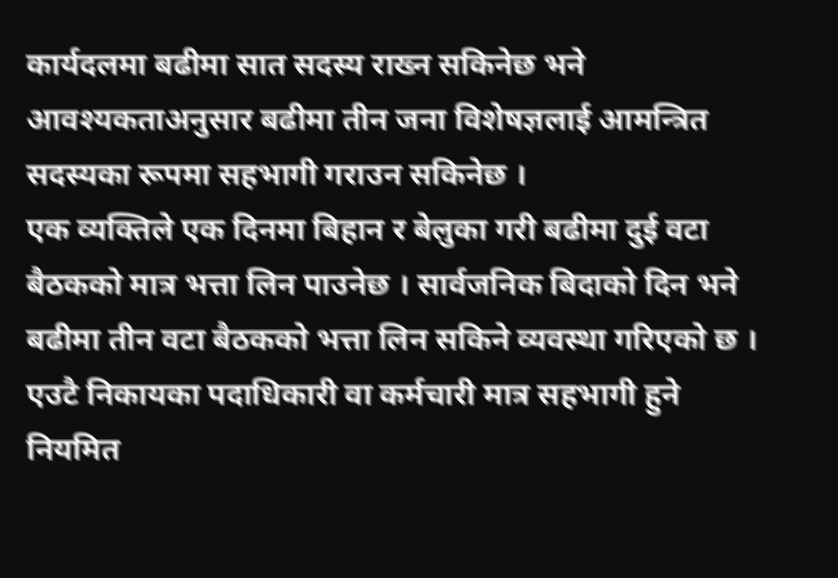कार्यदलमा बढीमा सात सदस्य राख्न सकिनेछ भने आवश्यकताअनुसार बढीमा तीन जना विशेषज्ञलाई आमन्त्रित सदस्यका रूपमा सहभागी गराउन सकिनेछ ।
एक व्यक्तिले एक दिनमा बिहान र बेलुका गरी बढीमा दुई वटा बैठकको मात्र भत्ता लिन पाउनेछ । सार्वजनिक बिदाको दिन भने बढीमा तीन वटा बैठकको भत्ता लिन सकिने व्यवस्था गरिएको छ । एउटै निकायका पदाधिकारी वा कर्मचारी मात्र सहभागी हुने नियमित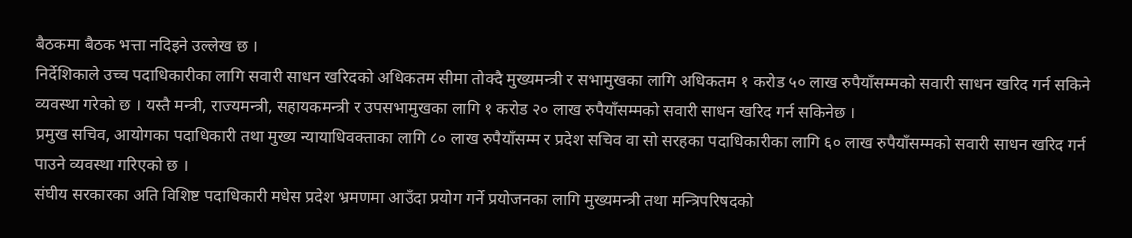बैठकमा बैठक भत्ता नदिइने उल्लेख छ ।
निर्देशिकाले उच्च पदाधिकारीका लागि सवारी साधन खरिदको अधिकतम सीमा तोक्दै मुख्यमन्त्री र सभामुखका लागि अधिकतम १ करोड ५० लाख रुपैयाँसम्मको सवारी साधन खरिद गर्न सकिने व्यवस्था गरेको छ । यस्तै मन्त्री, राज्यमन्त्री, सहायकमन्त्री र उपसभामुखका लागि १ करोड २० लाख रुपैयाँसम्मको सवारी साधन खरिद गर्न सकिनेछ ।
प्रमुख सचिव, आयोगका पदाधिकारी तथा मुख्य न्यायाधिवक्ताका लागि ८० लाख रुपैयाँसम्म र प्रदेश सचिव वा सो सरहका पदाधिकारीका लागि ६० लाख रुपैयाँसम्मको सवारी साधन खरिद गर्न पाउने व्यवस्था गरिएको छ ।
संघीय सरकारका अति विशिष्ट पदाधिकारी मधेस प्रदेश भ्रमणमा आउँदा प्रयोग गर्ने प्रयोजनका लागि मुख्यमन्त्री तथा मन्त्रिपरिषदको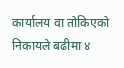कार्यालय वा तोकिएको निकायले बढीमा ४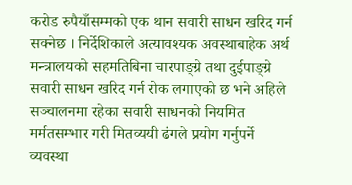करोड रुपैयाँसम्मको एक थान सवारी साधन खरिद गर्न सक्नेछ । निर्देशिकाले अत्यावश्यक अवस्थाबाहेक अर्थ मन्त्रालयको सहमतिबिना चारपाङ्ग्रे तथा दुईपाङ्ग्रे सवारी साधन खरिद गर्न रोक लगाएको छ भने अहिले सञ्चालनमा रहेका सवारी साधनको नियमित मर्मतसम्भार गरी मितव्ययी ढंगले प्रयोग गर्नुपर्ने व्यवस्था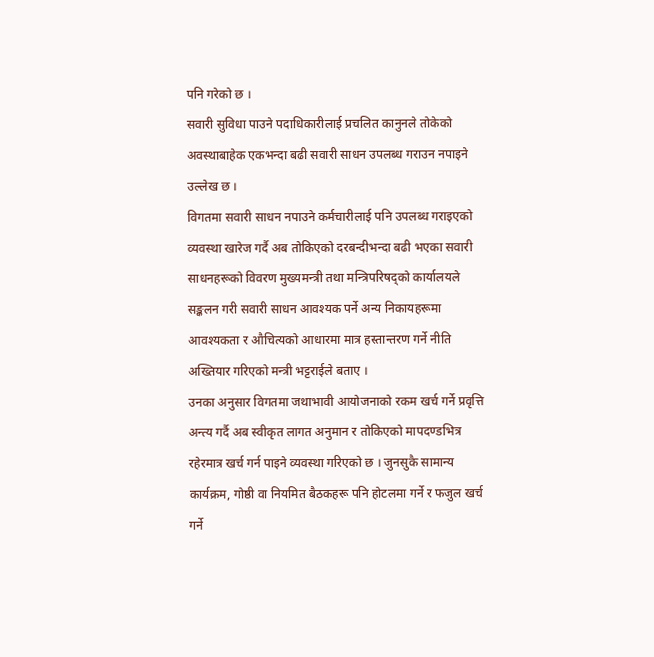पनि गरेको छ ।
सवारी सुविधा पाउने पदाधिकारीलाई प्रचलित कानुनले तोकेको अवस्थाबाहेक एकभन्दा बढी सवारी साधन उपलब्ध गराउन नपाइने उल्लेख छ ।
विगतमा सवारी साधन नपाउने कर्मचारीलाई पनि उपलब्ध गराइएको व्यवस्था खारेज गर्दै अब तोकिएको दरबन्दीभन्दा बढी भएका सवारी साधनहरूको विवरण मुख्यमन्त्री तथा मन्त्रिपरिषद्को कार्यालयले सङ्कलन गरी सवारी साधन आवश्यक पर्ने अन्य निकायहरूमा आवश्यकता र औचित्यको आधारमा मात्र हस्तान्तरण गर्ने नीति अख्तियार गरिएको मन्त्री भट्टराईले बताए ।
उनका अनुसार विगतमा जथाभावी आयोजनाको रकम खर्च गर्ने प्रवृत्ति अन्त्य गर्दै अब स्वीकृत लागत अनुमान र तोकिएको मापदण्डभित्र रहेरमात्र खर्च गर्न पाइने व्यवस्था गरिएको छ । जुनसुकै सामान्य कार्यक्रम, गोष्ठी वा नियमित बैठकहरू पनि होटलमा गर्ने र फजुल खर्च गर्ने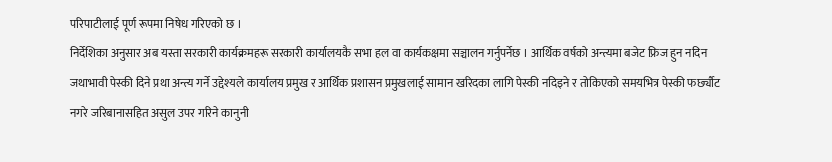परिपाटीलाई पूर्ण रूपमा निषेध गरिएको छ ।
निर्देशिका अनुसार अब यस्ता सरकारी कार्यक्रमहरू सरकारी कार्यालयकै सभा हल वा कार्यकक्षमा सञ्चालन गर्नुपर्नेछ । आर्थिक वर्षको अन्त्यमा बजेट फ्रिज हुन नदिन जथाभावी पेस्की दिने प्रथा अन्त्य गर्ने उद्देश्यले कार्यालय प्रमुख र आर्थिक प्रशासन प्रमुखलाई सामान खरिदका लागि पेस्की नदिइने र तोकिएको समयभित्र पेस्की फर्छ्यौट नगरे जरिबानासहित असुल उपर गरिने कानुनी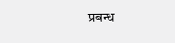प्रबन्ध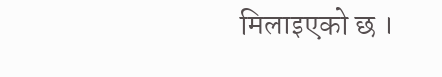मिलाइएको छ ।